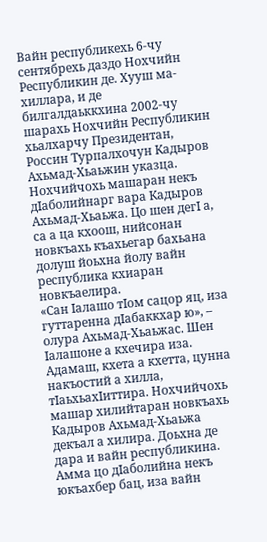Вайн республикехь 6-чу сентябрехь даздо Нохчийн Республикин де. Хууш ма-хиллара, и де билгалдаьккхина 2002-чу шарахь Нохчийн Республикин хьалхарчу Президентан, Россин Турпалхочун Кадыров Ахьмад-Хьаьжин указца. Нохчийчохь машаран некъ дIаболийнарг вара Кадыров Ахьмад-Хьаьжа. Цо шен дегI а, са а ца кхоош, нийсонан новкъахь къахьегар бахьана долуш йоьхна йолу вайн республика кхиаран новкъаелира.
«Сан Iалашо тIом сацор яц, иза гуттаренна дIабаккхар ю», – олура Ахьмад-Хьаьжас. Шен Iалашоне а кхечира иза. Адамаш, кхета а кхетта, цунна накъостий а хилла, тIаьхьахIиттира. Нохчийчохь машар хилийтаран новкъахь Кадыров Ахьмад-Хьаьжа декъал а хилира. Доьхна де дара и вайн республикина. Амма цо дIаболийна некъ юкъахбер бац, иза вайн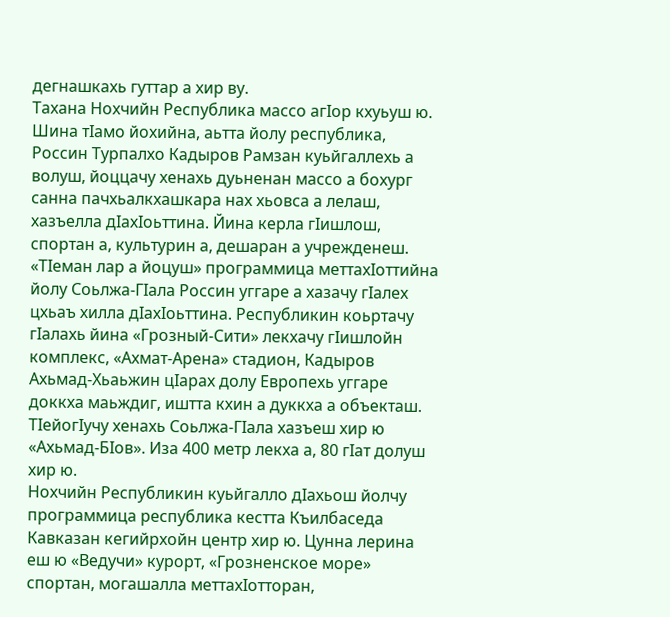дегнашкахь гуттар а хир ву.
Тахана Нохчийн Республика массо агIор кхуьуш ю. Шина тIамо йохийна, аьтта йолу республика, Россин Турпалхо Кадыров Рамзан куьйгаллехь а волуш, йоццачу хенахь дуьненан массо а бохург санна пачхьалкхашкара нах хьовса а лелаш, хазъелла дIахIоьттина. Йина керла гIишлош, спортан а, культурин а, дешаран а учрежденеш. «ТIеман лар а йоцуш» программица меттахIоттийна йолу Соьлжа-ГIала Россин уггаре а хазачу гIалех цхьаъ хилла дIахIоьттина. Республикин коьртачу гIалахь йина «Грозный-Сити» лекхачу гIишлойн комплекс, «Ахмат-Арена» стадион, Кадыров Ахьмад-Хьаьжин цIарах долу Европехь уггаре доккха маьждиг, иштта кхин а дуккха а объекташ. ТIейогIучу хенахь Соьлжа-ГIала хазъеш хир ю «Ахьмад-БIов». Иза 400 метр лекха а, 80 гIат долуш хир ю.
Нохчийн Республикин куьйгалло дIахьош йолчу программица республика кестта Къилбаседа Кавказан кегийрхойн центр хир ю. Цунна лерина еш ю «Ведучи» курорт, «Грозненское море» спортан, могашалла меттахIотторан,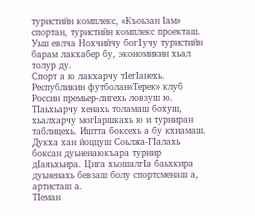туристийн комплекс, «Къоьзан Iам» спортан, туристийн комплекс проекташ. Уьш евлча Нохчийчу бог1учу туристийн барам лакхабер бу, экономикин хьал толур ду.
Спорт а ю лакхарчу тIегIанехь. Республикин футболан«Терек» клуб Россин премьер-лигехь ловзуш ю. ТIаьхьарчу хенахь толамаш бохуш, хьалхарчу могIаршкахь ю и турниран таблицехь. Иштта боксехь а бу кхиамаш. Дукха хан йоццуш Соьлжа-ГIалахь боксан дуьненаюкъара турнир дIаяьхьира. Цига хьошалгIа баьхкира дуьненахь бевзаш болу спортсменаш а, артисташ а.
ТIеман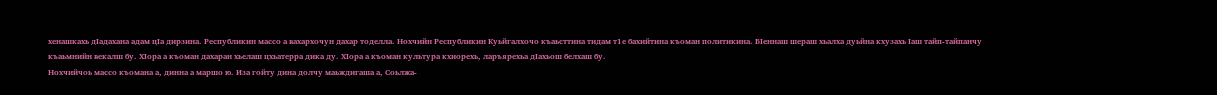хенашкахь дIадахана адам цIа дирзина. Республикин массо а вахархочун дахар тоделла. Нохчийн Республикин Куьйгалхочо къаьсттина тидам т1е бахийтина къоман политикина. БIеннаш шераш хьалха дуьйна кхузахь Iаш тайп-тайпанчу къаьмнийн векалш бу. ХIора а къоман дахаран хьелаш цхьатерра дика ду. ХIора а къоман культура кхиорехь, ларъярехьа дIахьош белхаш бу.
Нохчийчоь массо къомана а, динна а маршо ю. Иза гойту дина долчу маьждигаша а, Соьлжа-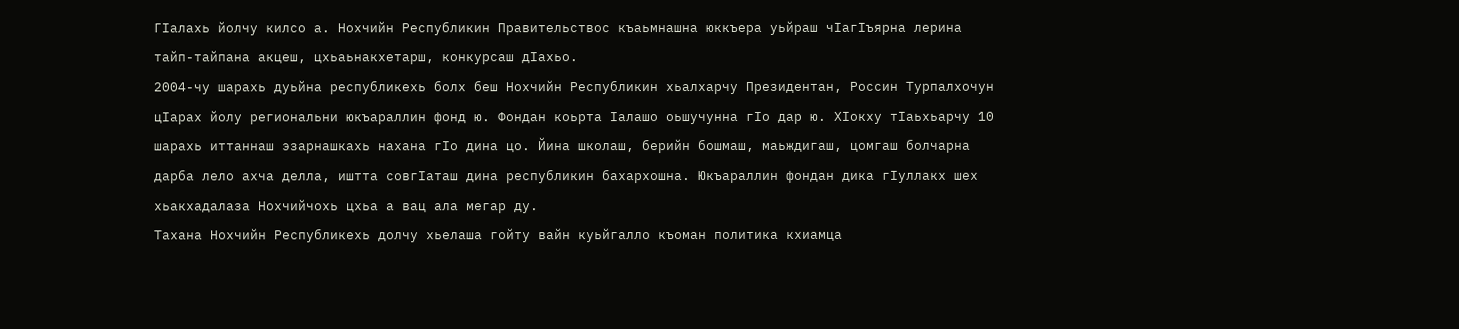ГIалахь йолчу килсо а. Нохчийн Республикин Правительствос къаьмнашна юккъера уьйраш чIагIъярна лерина тайп-тайпана акцеш, цхьаьнакхетарш, конкурсаш дIахьо.
2004-чу шарахь дуьйна республикехь болх беш Нохчийн Республикин хьалхарчу Президентан, Россин Турпалхочун цIарах йолу региональни юкъараллин фонд ю. Фондан коьрта Iалашо оьшучунна гIо дар ю. ХIокху тIаьхьарчу 10 шарахь иттаннаш эзарнашкахь нахана гIо дина цо. Йина школаш, берийн бошмаш, маьждигаш, цомгаш болчарна дарба лело ахча делла, иштта совгIаташ дина республикин бахархошна. Юкъараллин фондан дика гIуллакх шех хьакхадалаза Нохчийчохь цхьа а вац ала мегар ду.
Тахана Нохчийн Республикехь долчу хьелаша гойту вайн куьйгалло къоман политика кхиамца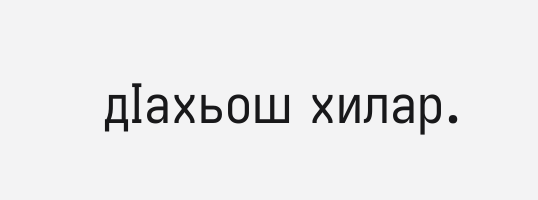дIахьош хилар.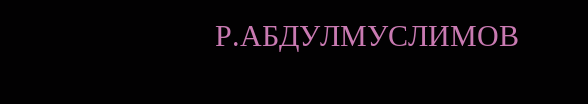Р.АБДУЛМУСЛИМОВ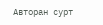Авторан сурт